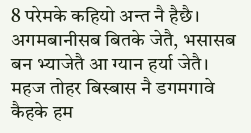8 परेमके कहियो अन्त नै हैछै। अगमबानीसब बितके जेतै, भसासब बन भ्याजेतै आ ग्यान हर्या जेतै।
महज तोहर बिस्बास नै डगमगावे कैहके हम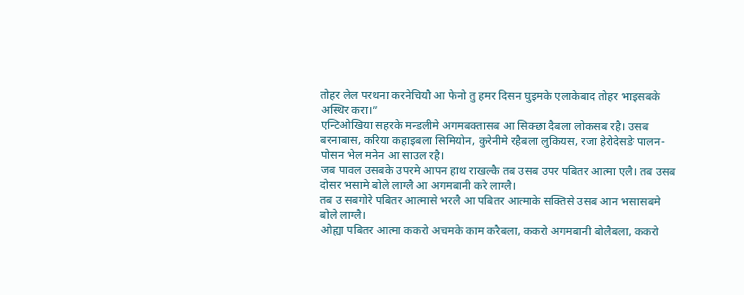तोहर लेल परथना करनेचियौ आ फेनो तु हमर दिसन घुइमके एलाकेबाद तोहर भाइसबके अस्थिर करा।”
एन्टिओखिया सहरके मन्डलीमे अगमबक्तासब आ सिक्छा दैबला लोकसब रहै। उसब बरनाबास, करिया कहाइबला सिमियोन, कुरेनीमे रहैबला लुकियस, रजा हेरोदेसङे पालन-पोसन भेल मनेन आ साउल रहै।
जब पावल उसबके उपरमे आपन हाथ राखल्कै तब उसब उपर पबितर आत्मा एलै। तब उसब दोसर भसामे बोले लाग्लै आ अगमबानी करे लाग्लै।
तब उ सबगोरे पबितर आत्मासे भरलै आ पबितर आत्माके सक्तिसे उसब आन भसासबमे बोले लाग्लै।
ओह्या पबितर आत्मा ककरो अचमके काम करैबला, ककरो अगमबानी बोलैबला, ककरो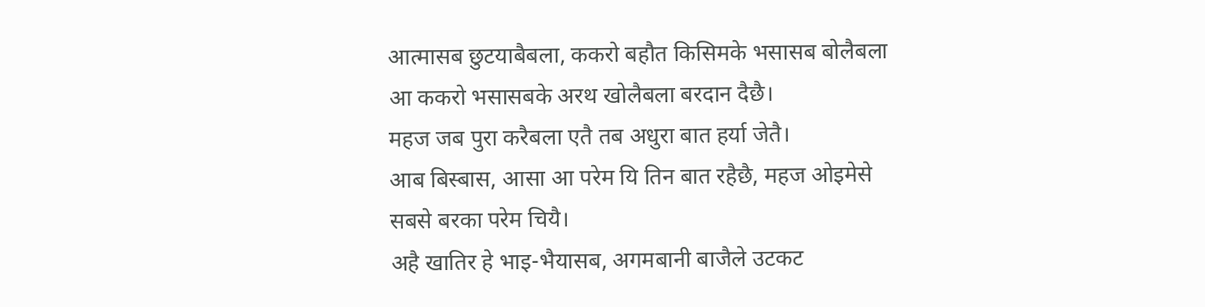आत्मासब छुटयाबैबला, ककरो बहौत किसिमके भसासब बोलैबला आ ककरो भसासबके अरथ खोलैबला बरदान दैछै।
महज जब पुरा करैबला एतै तब अधुरा बात हर्या जेतै।
आब बिस्बास, आसा आ परेम यि तिन बात रहैछै, महज ओइमेसे सबसे बरका परेम चियै।
अहै खातिर हे भाइ-भैयासब, अगमबानी बाजैले उटकट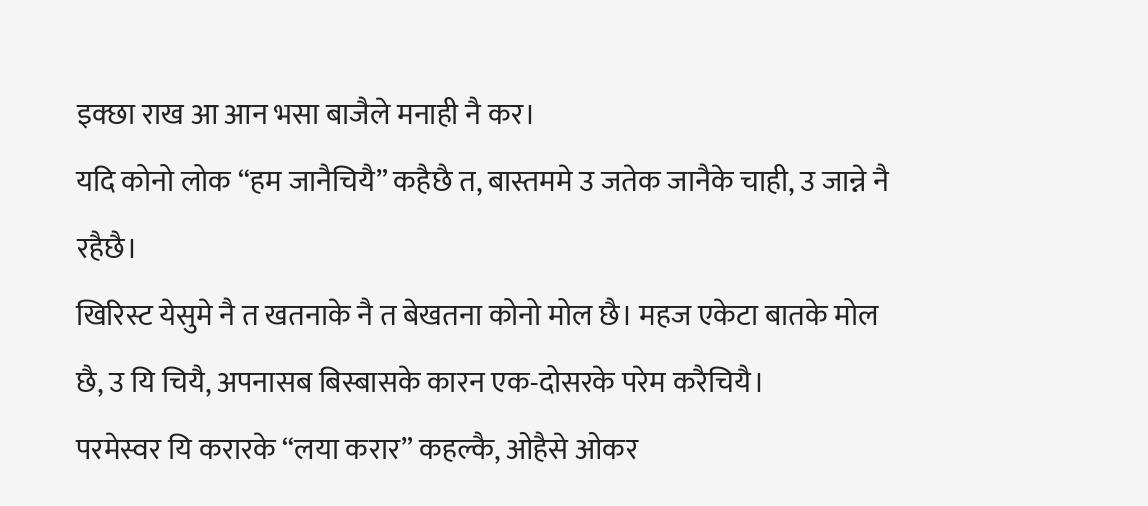इक्छा राख आ आन भसा बाजैले मनाही नै कर।
यदि कोनो लोक “हम जानैचियै” कहैछै त, बास्तममे उ जतेक जानैके चाही, उ जान्ने नै रहैछै।
खिरिस्ट येसुमे नै त खतनाके नै त बेखतना कोनो मोल छै। महज एकेटा बातके मोल छै, उ यि चियै, अपनासब बिस्बासके कारन एक-दोसरके परेम करैचियै।
परमेस्वर यि करारके “लया करार” कहल्कै, ओहैसे ओकर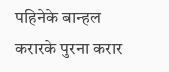पहिनेके बान्हल करारके पुरना करार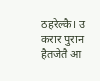ठहरेल्कै। उ करार पुरान हैतजेतै आ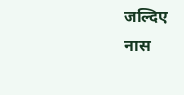जल्दिए नास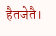हैतजेतै।